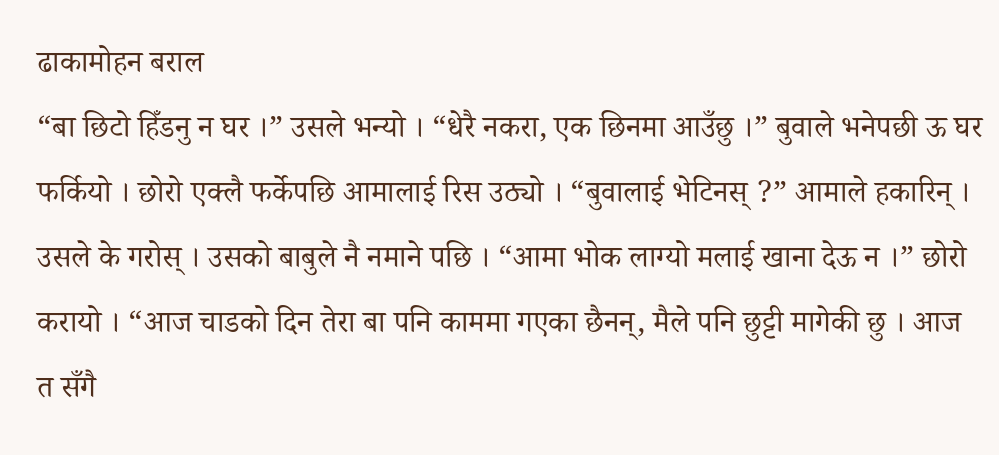ढाकामोहन बराल
“बा छिटो हिँडनु न घर ।” उसले भन्यो । “धेरै नकरा, एक छिनमा आउँछु ।” बुवाले भनेपछी ऊ घर फर्कियो । छोरो एक्लै फर्केपछि आमालाई रिस उठ्यो । “बुवालाई भेटिनस् ?” आमाले हकारिन् । उसले के गरोस् । उसको बाबुले नै नमाने पछि । “आमा भोक लाग्यो मलाई खाना देऊ न ।” छोरो करायो । “आज चाडको दिन तेरा बा पनि काममा गएका छैनन्, मैले पनि छुट्टी मागेकी छु । आज त सँगै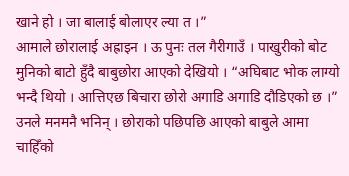खाने हो । जा बालाई बोलाएर ल्या त ।”
आमाले छोरालाई अह्राइन । ऊ पुनः तल गैरीगाउँ । पाखुरीको बोट मुनिको बाटो हुँदै बाबुछोरा आएको देखियो । “अघिबाट भोक लाग्यो भन्दै थियो । आत्तिएछ बिचारा छोरो अगाडि अगाडि दौडिएको छ ।” उनले मनमनै भनिन् । छोराको पछिपछि आएको बाबुले आमा चाहिँको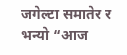जगेल्टा समातेर र भन्यो “आज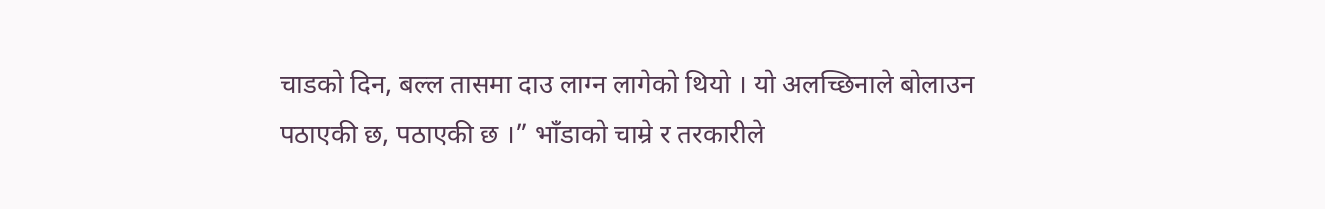चाडको दिन, बल्ल तासमा दाउ लाग्न लागेको थियो । यो अलच्छिनाले बोलाउन पठाएकी छ, पठाएकी छ ।” भाँडाको चाम्रे र तरकारीले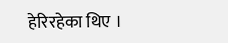हेरिरहेका थिए ।